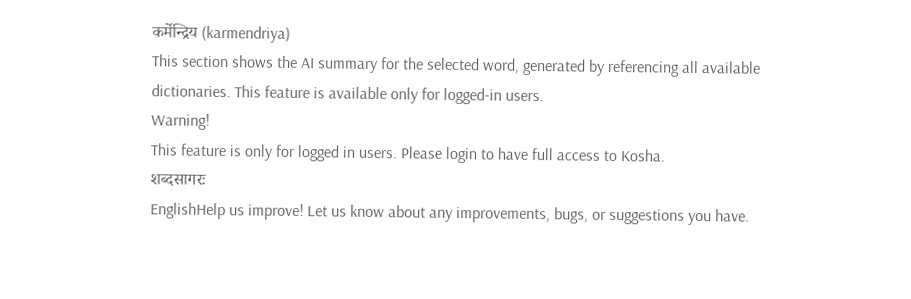कर्मेन्द्रिय (karmendriya)
This section shows the AI summary for the selected word, generated by referencing all available dictionaries. This feature is available only for logged-in users.
Warning!
This feature is only for logged in users. Please login to have full access to Kosha.
शब्दसागरः
EnglishHelp us improve! Let us know about any improvements, bugs, or suggestions you have.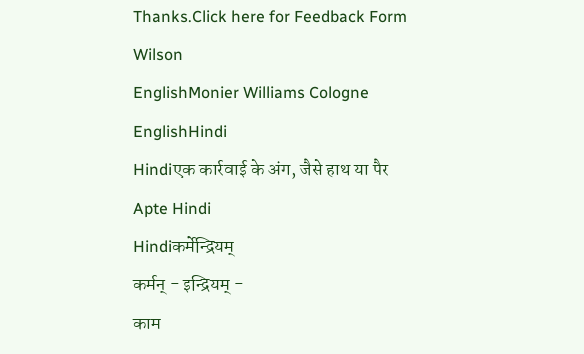Thanks.Click here for Feedback Form
Wilson
EnglishMonier Williams Cologne
EnglishHindi
Hindiएक कार्रवाई के अंग, जैसे हाथ या पैर
Apte Hindi
Hindiकर्मेन्द्रियम्
कर्मन् - इन्द्रियम् -
काम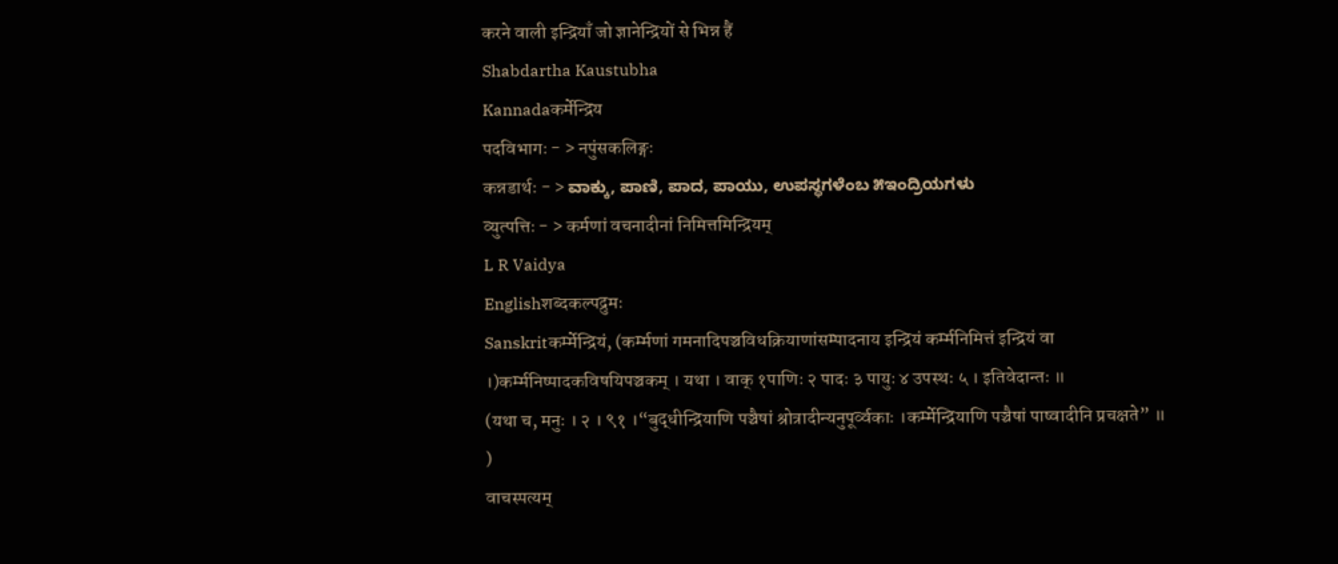करने वाली इन्द्रियाँ जो ज्ञानेन्द्रियों से भिन्न हैं
Shabdartha Kaustubha
Kannadaकर्मेन्द्रिय
पदविभागः - > नपुंसकलिङ्गः
कन्नडार्थः - > ವಾಕ್ಕು, ಪಾಣಿ, ಪಾದ, ಪಾಯು, ಉಪಸ್ಥಗಳೆಂಬ ೫ಇಂದ್ರಿಯಗಳು
व्युत्पत्तिः - > कर्मणां वचनादीनां निमित्तमिन्द्रियम्
L R Vaidya
Englishशब्दकल्पद्रुमः
Sanskritकर्म्मेन्द्रियं, (कर्म्मणां गमनादिपञ्चविधक्रियाणांसम्पादनाय इन्द्रियं कर्म्मनिमित्तं इन्द्रियं वा ।)कर्म्मनिष्पादकविषयिपञ्चकम् । यथा । वाक् १पाणिः २ पादः ३ पायुः ४ उपस्थः ५ । इतिवेदान्तः ॥
(यथा च, मनुः । २ । ९१ ।“बुद्धीन्द्रियाणि पञ्चैषां श्रोत्रादीन्यनुपूर्व्वकाः ।कर्म्मेन्द्रियाणि पञ्चैषां पाष्वादीनि प्रचक्षते” ॥
)
वाचस्पत्यम्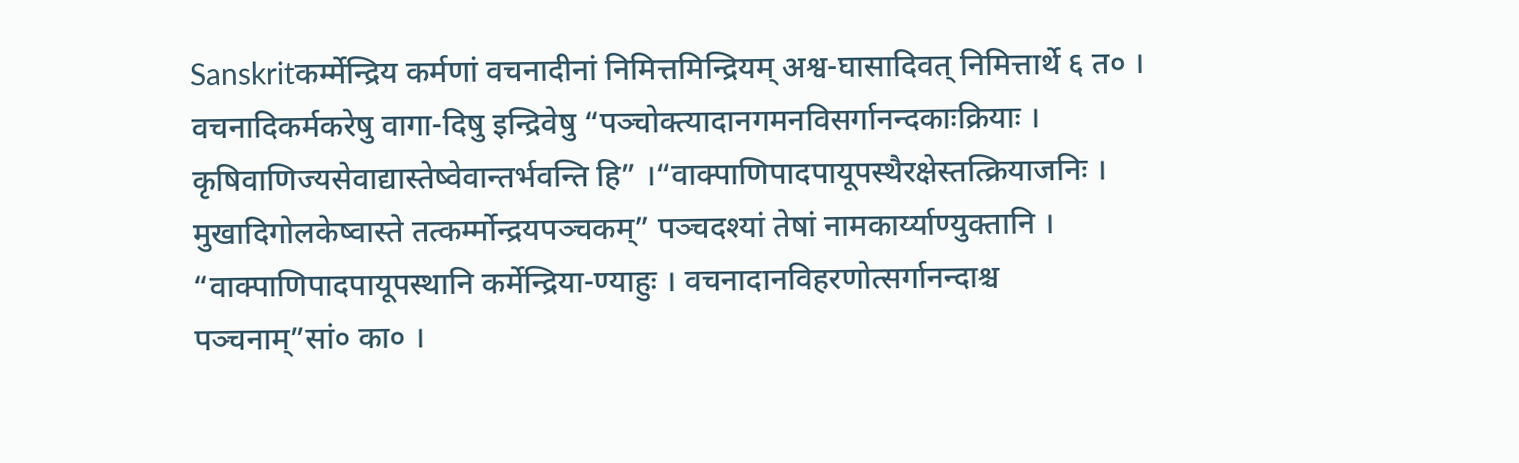Sanskritकर्म्मेन्द्रिय कर्मणां वचनादीनां निमित्तमिन्द्रियम् अश्व-घासादिवत् निमित्तार्थे ६ त० । वचनादिकर्मकरेषु वागा-दिषु इन्द्रिवेषु “पञ्चोक्त्यादानगमनविसर्गानन्दकाःक्रियाः । कृषिवाणिज्यसेवाद्यास्तेष्वेवान्तर्भवन्ति हि” ।“वाक्पाणिपादपायूपस्थैरक्षेस्तत्क्रियाजनिः । मुखादिगोलकेष्वास्ते तत्कर्म्मोन्द्रयपञ्चकम्” पञ्चदश्यां तेषां नामकार्य्याण्युक्तानि । “वाक्पाणिपादपायूपस्थानि कर्मेन्द्रिया-ण्याहुः । वचनादानविहरणोत्सर्गानन्दाश्च पञ्चनाम्”सां० का० ।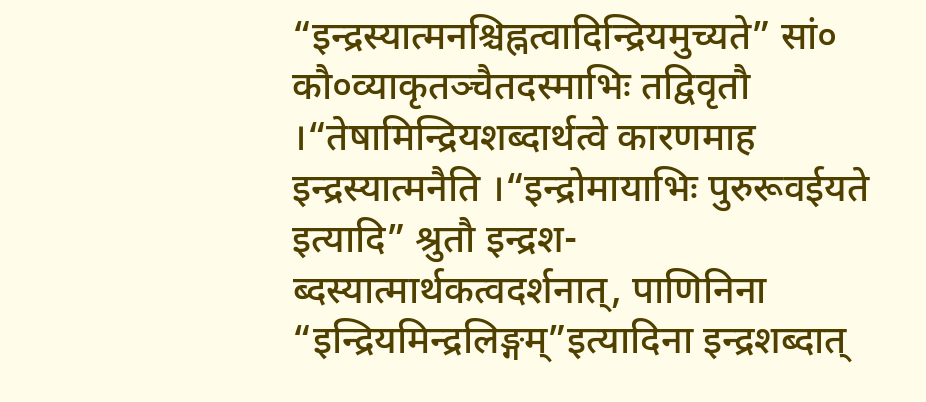“इन्द्रस्यात्मनश्चिह्नत्वादिन्द्रियमुच्यते” सां० कौ०व्याकृतञ्चैतदस्माभिः तद्विवृतौ ।“तेषामिन्द्रियशब्दार्थत्वे कारणमाह इन्द्रस्यात्मनैति ।“इन्द्रोमायाभिः पुरुरूवईयते इत्यादि” श्रुतौ इन्द्रश-ब्दस्यात्मार्थकत्वदर्शनात्, पाणिनिना “इन्द्रियमिन्द्रलिङ्गम्”इत्यादिना इन्द्रशब्दात्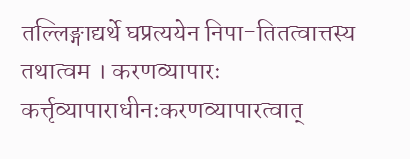तल्लिङ्गाद्यर्थे घप्रत्ययेन निपा-तितत्वात्तस्य तथात्वम । करणव्यापारः कर्त्तृव्यापाराधीनःकरणव्यापारत्वात्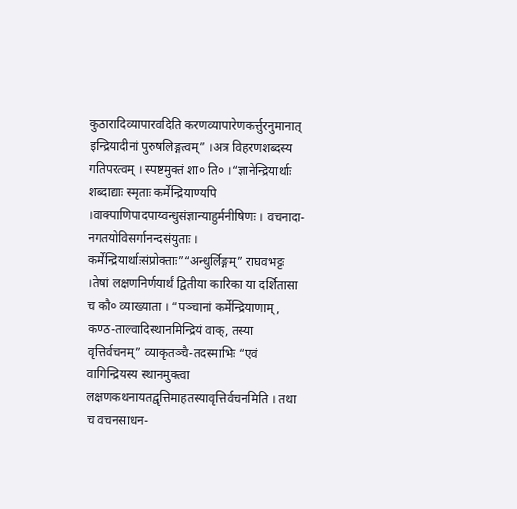कुठारादिव्यापारवदिति करणव्यापारेणकर्त्तुरनुमानात् इन्द्रियादीनां पुरुषलिङ्गत्वम्” ।अत्र विहरणशब्दस्य गतिपरत्वम् । स्पष्टमुक्तं शा० ति० ।“ज्ञानेन्द्रियार्थाः शब्दाद्याः स्मृताः कर्मेन्द्रियाण्यपि ।वाक्पाणिपादपाय्वन्धुसंज्ञान्याहुर्मनीषिणः । वचनादा-नगतयोविसर्गानन्दसंयुताः । कर्मेन्द्रियार्थाःसंप्रोक्ताः”“अन्धुर्लिङ्गम्” राघवभट्टः ।तेषां लक्षणनिर्णयार्थं द्वितीया कारिका या दर्शितासा च कौ० व्याख्याता । “पञ्चानां कर्मेन्द्रियाणाम्, कण्ठ-ताल्वादिस्थानमिन्द्रियं वाक्, तस्या वृत्तिर्वचनम्” व्याकृतञ्चै-तदस्माभिः “एवं वागिन्द्रियस्य स्थानमुक्त्वा लक्षणकथनायतद्वृत्तिमाहतस्यावृत्तिर्वचनमिति । तथा च वचनसाधन-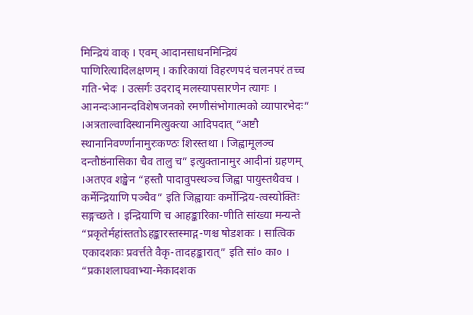मिन्द्रियं वाक् । एवम् आदानसाधनमिन्द्रियं पाणिरित्यादिलक्षणम् । कारिकायां विहरणपदं चलनपरं तच्च गति-भेदः । उत्सर्गः उदराद् मलस्यापसारणेन त्यागः । आनन्दःआनन्दविशेषजनको रमणीसंभोगात्मको व्यापारभेदः” ।अत्रताल्वादिस्थानमित्युक्त्या आदिपदात् “अष्टौ स्थानानिवर्ण्णानामुरःकण्ठः शिरस्तथा । जिह्वामूलञ्च दन्तौष्ठंनासिका चैव तालु च” इत्युक्तानामुर आदीनां ग्रहणम् ।अतएव शङ्खेन “हस्तौ पादावुपस्थञ्च जिह्वा पायुस्तथैवच । कर्मेन्द्रियाणि पञ्चैव” इति जिह्वायाः कर्मोन्द्रिय-त्वस्योक्तिः सङ्गच्छते । इन्द्रियाणि च आहङ्कारिका-णीति सांख्या मन्यन्ते “प्रकृतेर्महांस्ततोऽहङ्कारस्तस्माद्ग-णश्च षोडशकः । सात्विक एकादशकः प्रवर्त्तते वैकृ-तादहङ्कारात्” इति सां० का० । “प्रकाशलाघवाभ्या-मेकादशक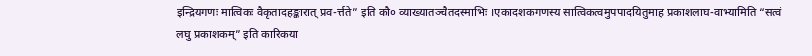इन्द्रियगणः मात्विकः वैकृतादहङ्कारात् प्रव-र्त्तते” इति कौ० व्याख्यातञ्चैतदस्माभिः ।एकादशकगणस्य सात्विकत्वमुपपादयितुमाह प्रकाशलाघ-वाभ्यामिति “सत्वं लघु प्रकाशकम्” इति कारिकया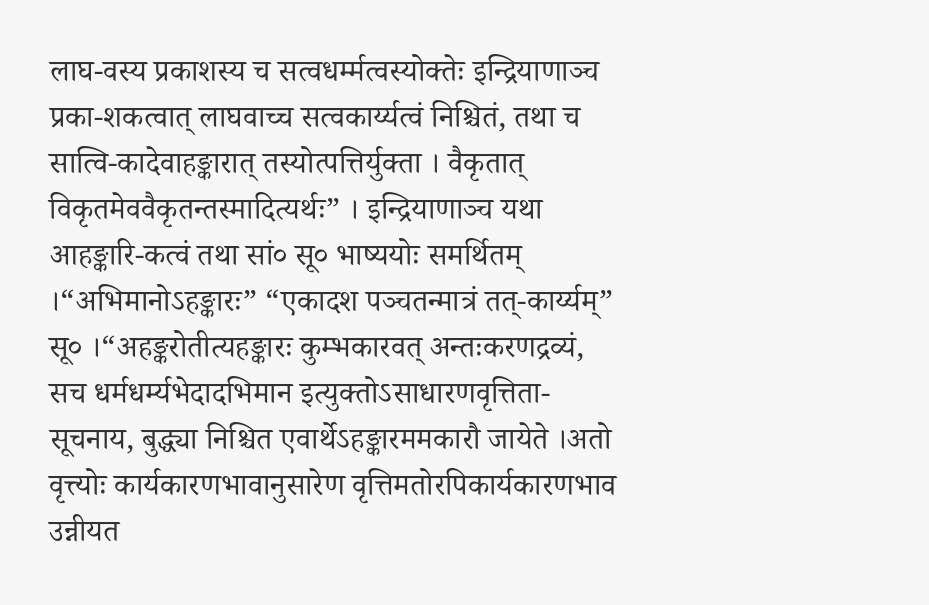लाघ-वस्य प्रकाशस्य च सत्वधर्म्मत्वस्योक्तेः इन्द्रियाणाञ्च प्रका-शकत्वात् लाघवाच्च सत्वकार्य्यत्वं निश्चितं, तथा च सात्वि-कादेवाहङ्कारात् तस्योत्पत्तिर्युक्ता । वैकृतात् विकृतमेववैकृतन्तस्मादित्यर्थः” । इन्द्रियाणाञ्च यथा आहङ्कारि-कत्वं तथा सां० सू० भाष्ययोः समर्थितम् ।“अभिमानोऽहङ्कारः” “एकादश पञ्चतन्मात्रं तत्-कार्य्यम्” सू० ।“अहङ्करोतीत्यहङ्कारः कुम्भकारवत् अन्तःकरणद्रव्यं, सच धर्मधर्म्यभेदादभिमान इत्युक्तोऽसाधारणवृत्तिता-सूचनाय, बुद्ध्या निश्चित एवार्थेऽहङ्कारममकारौ जायेते ।अतो वृत्त्योः कार्यकारणभावानुसारेण वृत्तिमतोरपिकार्यकारणभाव उन्नीयत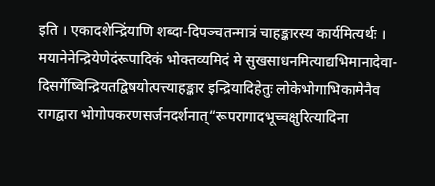इति । एकादशेन्द्रिंयाणि शब्दा-दिपञ्चतन्मात्रं चाहङ्कारस्य कार्यमित्यर्थः । मयानेनेन्द्रियेणेदंरूपादिकं भोक्तव्यमिदं मे सुखसाधनमित्याद्यभिमानादेवा-दिसर्गेष्विन्द्रियतद्विषयोत्पत्त्याहङ्कार इन्द्रियादिहेतुः लोकेभोगाभिकामेनैव रागद्वारा भोगोपकरणसर्जनदर्शनात्“रूपरागादभूच्चक्षुरित्यादिना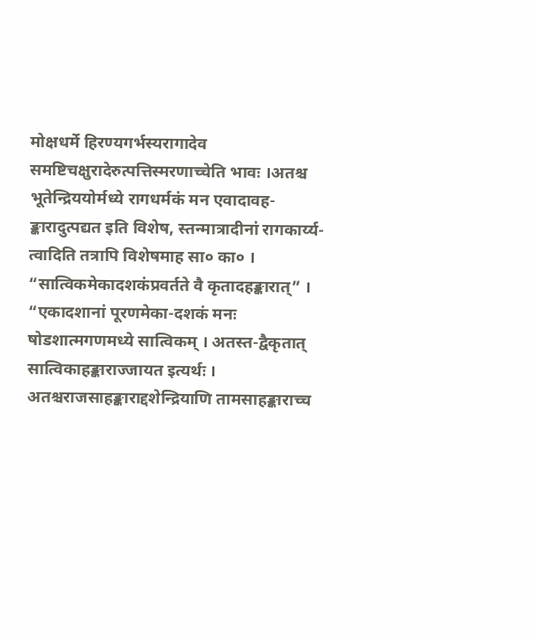मोक्षधर्मे हिरण्यगर्भस्यरागादेव समष्टिचक्षुरादेरुत्पत्तिस्मरणाच्चेति भावः ।अतश्च भूतेन्द्रिययोर्मध्ये रागधर्मकं मन एवादावह-ङ्कारादुत्पद्यत इति विशेष, स्तन्मात्रादीनां रागकार्य्य-त्वादिति तत्रापि विशेषमाह सा० का० । “सात्विकमेकादशकंप्रवर्तते वै कृतादहङ्कारात्” । “एकादशानां पूरणमेका-दशकं मनः षोडशात्मगणमध्ये सात्विकम् । अतस्त-द्वैकृतात् सात्विकाहङ्काराज्जायत इत्यर्थः । अतश्चराजसाहङ्काराद्दशेन्द्रियाणि तामसाहङ्काराच्च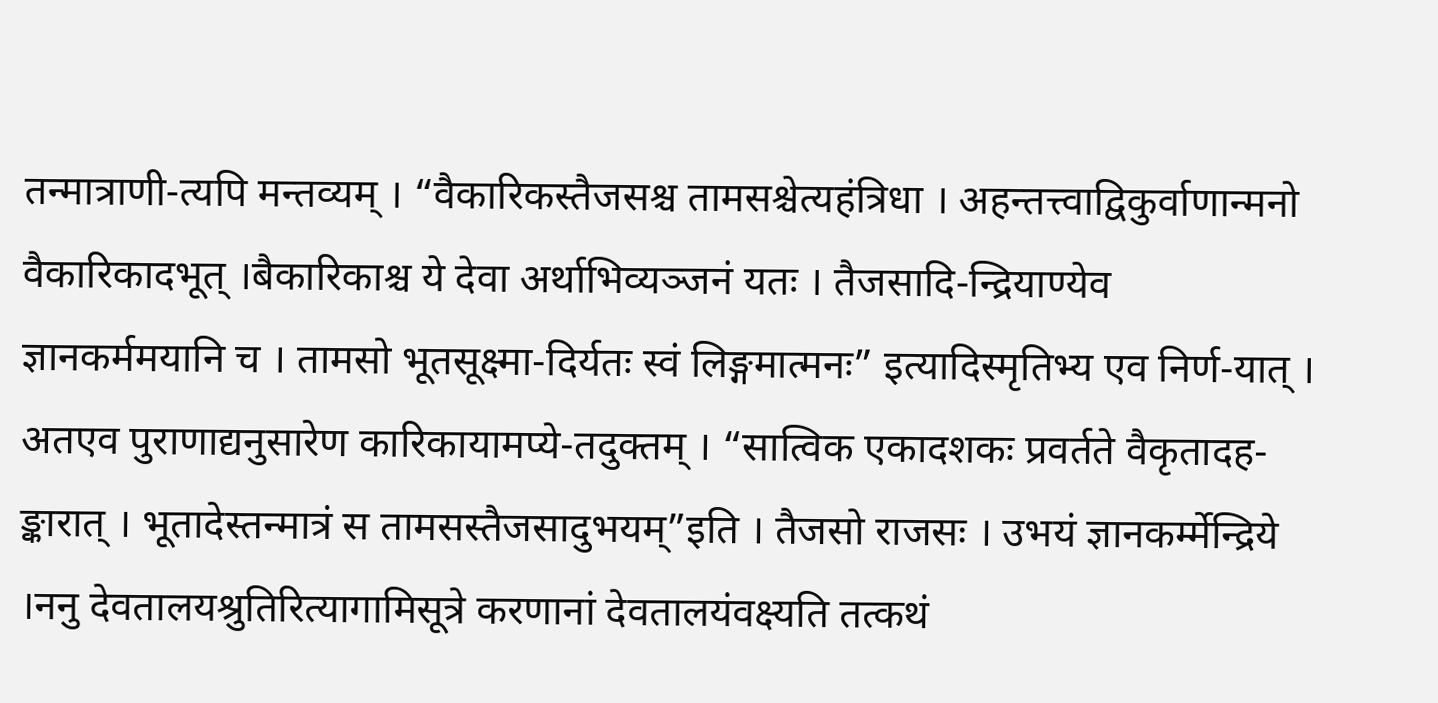तन्मात्राणी-त्यपि मन्तव्यम् । “वैकारिकस्तैजसश्च तामसश्चेत्यहंत्रिधा । अहन्तत्त्वाद्विकुर्वाणान्मनो वैकारिकादभूत् ।बैकारिकाश्च ये देवा अर्थाभिव्यञ्जनं यतः । तैजसादि-न्द्रियाण्येव ज्ञानकर्ममयानि च । तामसो भूतसूक्ष्मा-दिर्यतः स्वं लिङ्गमात्मनः” इत्यादिस्मृतिभ्य एव निर्ण-यात् । अतएव पुराणाद्यनुसारेण कारिकायामप्ये-तदुक्तम् । “सात्विक एकादशकः प्रवर्तते वैकृतादह-ङ्कारात् । भूतादेस्तन्मात्रं स तामसस्तैजसादुभयम्”इति । तैजसो राजसः । उभयं ज्ञानकर्म्मेन्द्रिये ।ननु देवतालयश्रुतिरित्यागामिसूत्रे करणानां देवतालयंवक्ष्यति तत्कथं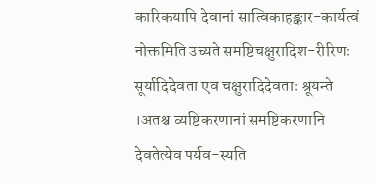कारिकयापि देवानां सात्विकाहङ्कार-कार्यत्वं नोक्तमिति उच्यते समष्टिचक्षुरादिश-रीरिणः सूर्यादिदेवता एव चक्षुरादिदेवताः श्रूयन्ते ।अतश्च व्यष्टिकरणानां समष्टिकरणानि देवतेत्येव पर्यव-स्यति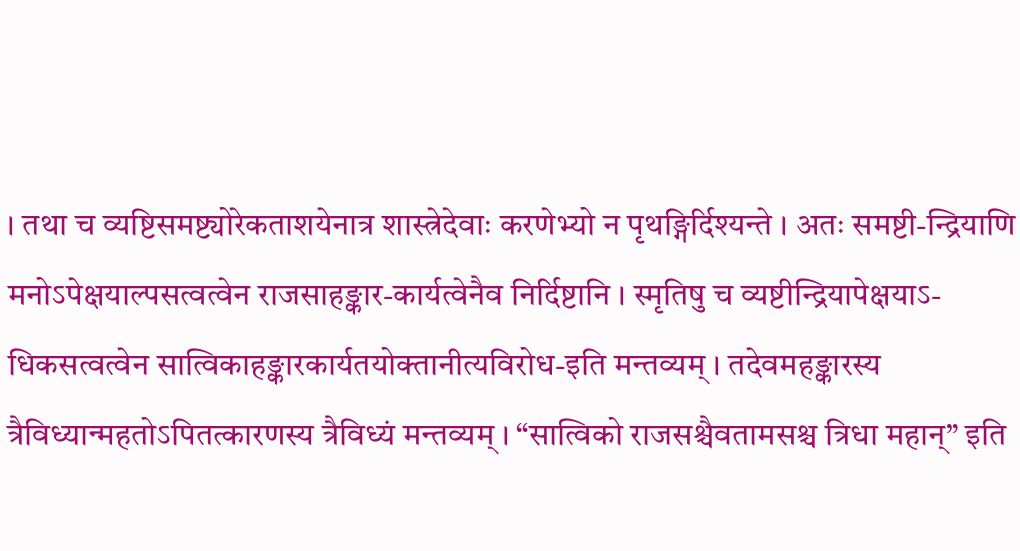। तथा च व्यष्टिसमष्ट्योरेकताशयेनात्र शास्त्रेदेवाः करणेभ्यो न पृथङ्गिर्दिश्यन्ते । अतः समष्टी-न्द्रियाणि मनोऽपेक्षयाल्पसत्वत्वेन राजसाहङ्कार-कार्यत्वेनैव निर्दिष्टानि । स्मृतिषु च व्यष्टीन्द्रियापेक्षयाऽ-धिकसत्वत्वेन सात्विकाहङ्कारकार्यतयोक्तानीत्यविरोध-इति मन्तव्यम् । तदेवमहङ्कारस्य त्रैविध्यान्महतोऽपितत्कारणस्य त्रैविध्यं मन्तव्यम् । “सात्विको राजसश्चैवतामसश्च त्रिधा महान्” इति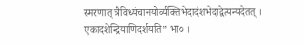स्मरणात् त्रैविध्यंचानयोर्व्यक्तिभेदादंशभेदाद्वेत्यन्यदेतत् । एकादशेन्द्रियाणिदर्शयति” भा० ।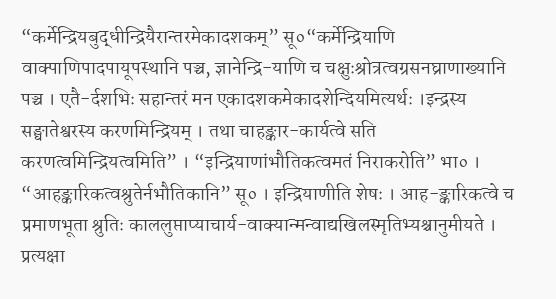“कर्मेन्द्रियबुद्धीन्द्रियैरान्तरमेकादशकम्” सू०“कर्मेन्द्रियाणि वाक्पाणिपादपायूपस्थानि पञ्च, ज्ञानेन्द्रि-याणि च चक्षुःश्रोत्रत्वग्रसनघ्राणाख्यानि पञ्च । एतै-र्दशभिः सहान्तरं मन एकादशकमेकादशेन्दियमित्यर्थः ।इन्द्रस्य सङ्घातेश्वरस्य करणमिन्द्रियम् । तथा चाहङ्कार-कार्यत्वे सति करणत्वमिन्द्रियत्वमिति” । “इन्द्रियाणांभौतिकत्वमतं निराकरोति” भा० । “आहङ्कारिकत्वश्रुतेर्नभौतिकानि” सू० । इन्द्रियाणीति शेषः । आह-ङ्कारिकत्वे च प्रमाणभूता श्रुतिः काललुप्ताप्याचार्य-वाक्यान्मन्वाद्यखिलस्मृतिभ्यश्चानुमीयते । प्रत्यक्षा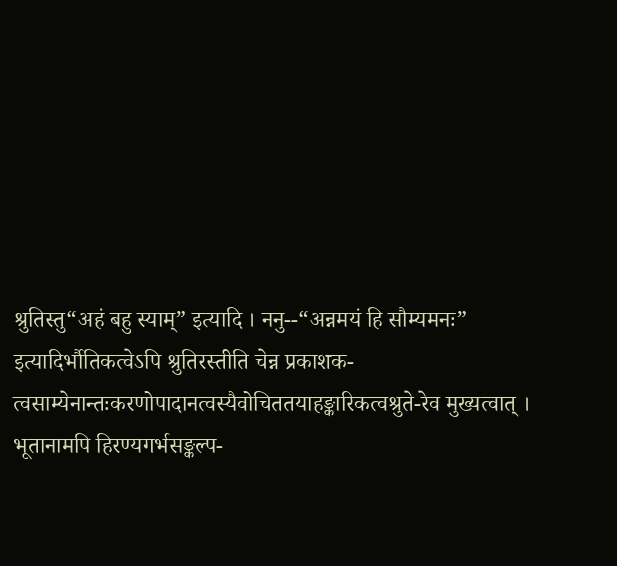श्रुतिस्तु“अहं बहु स्याम्” इत्यादि । ननु--“अन्नमयं हि सौम्यमनः” इत्यादिर्भौतिकत्वेऽपि श्रुतिरस्तीति चेन्न प्रकाशक-त्वसाम्येनान्तःकरणोपादानत्वस्यैवोचिततयाहङ्कारिकत्वश्रुते-रेव मुख्यत्वात् । भूतानामपि हिरण्यगर्भसङ्कल्प-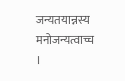जन्यतयान्नस्य मनोजन्यत्वाच्च ।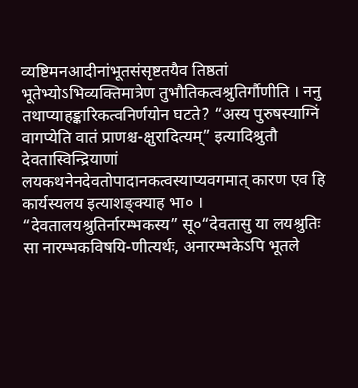व्यष्टिमनआदीनांभूतसंसृष्टतयैव तिष्ठतां भूतेभ्योऽभिव्यक्तिमात्रेण तुभौतिकत्वश्रुतिर्गौणीति । ननु तथाप्याहङ्कारिकत्वनिर्णयोन घटते? “अस्य पुरुषस्याग्निं वागप्येति वातं प्राणश्च-क्षुरादित्यम्” इत्यादिश्रुतौ देवतास्विन्द्रियाणां लयकथनेनदेवतोपादानकत्वस्याप्यवगमात् कारण एव हि कार्यस्यलय इत्याशङ्क्याह भा० । “देवतालयश्रुतिर्नारम्भकस्य” सू०“देवतासु या लयश्रुतिः सा नारम्भकविषयि-णीत्यर्थः, अनारम्भकेऽपि भूतले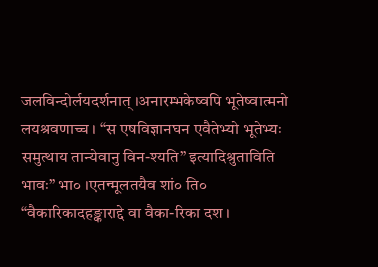जलविन्दोर्लयदर्शनात् ।अनारम्भकेष्वपि भूतेष्वात्मनो लयश्रवणाच्च । “स एषविज्ञानघन एवैतेभ्यो भूतेभ्यः समुत्थाय तान्येवानु विन-श्यति” इत्यादिश्रुताविति भावः” भा० ।एतन्मूलतयैव शां० ति० “वैकारिकादहङ्काराद्दे वा वैका-रिका दश ।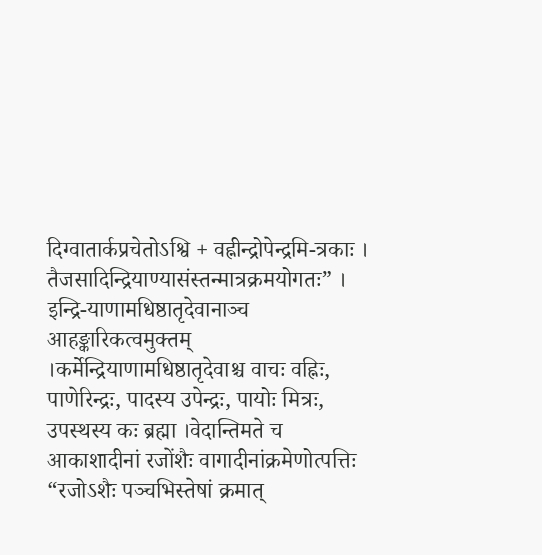दिग्वातार्कप्रचेतोऽश्वि + वह्नीन्द्रोपेन्द्रमि-त्रकाः । तैजसादिन्द्रियाण्यासंस्तन्मात्रक्रमयोगतः” । इन्द्रि-याणामधिष्ठातृदेवानाञ्च आहङ्कारिकत्वमुक्तम् ।कर्मेन्द्रियाणामधिष्ठातृदेवाश्च वाचः वह्निः, पाणेरिन्द्रः, पादस्य उपेन्द्रः, पायोः मित्रः, उपस्थस्य कः ब्रह्मा ।वेदान्तिमते च आकाशादीनां रजोंशैः वागादीनांक्रमेणोत्पत्तिः “रजोऽशैः पञ्चभिस्तेषां क्रमात्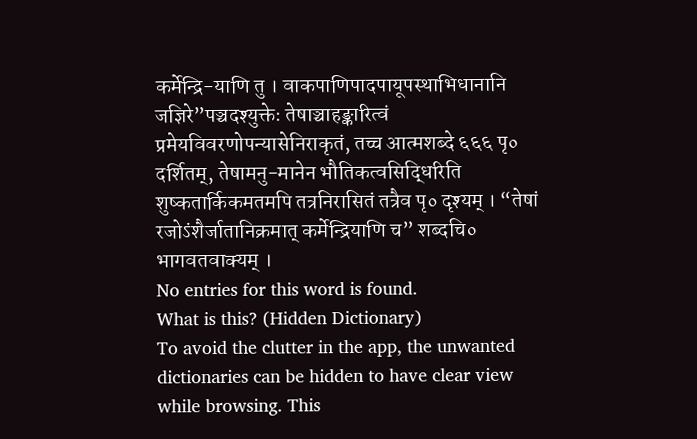कर्मेन्द्रि-याणि तु । वाकपाणिपादपायूपस्थाभिधानानि जज्ञिरे”पञ्चदश्युक्तेः तेषाञ्चाहङ्कारित्वं प्रमेयविवरणोपन्यासेनिराकृतं, तच्च आत्मशब्दे ६६६ पृ० दर्शितम्, तेषामनु-मानेन भौतिकत्वसिद्धिरिति शुष्कतार्किकमतमपि तत्रनिरासितं तत्रैव पृ० दृश्यम् । “तेषां रजोऽंशैर्जातानिक्रमात् कर्मेन्द्रियाणि च” शब्दचि० भागवतवाक्यम् ।
No entries for this word is found.
What is this? (Hidden Dictionary)
To avoid the clutter in the app, the unwanted dictionaries can be hidden to have clear view while browsing. This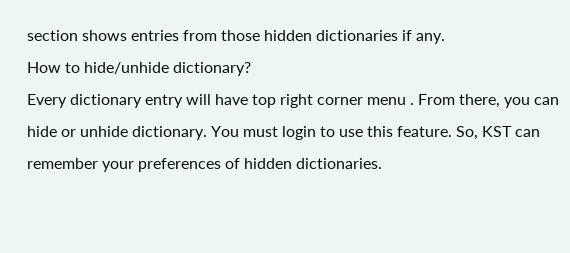section shows entries from those hidden dictionaries if any.
How to hide/unhide dictionary?
Every dictionary entry will have top right corner menu . From there, you can hide or unhide dictionary. You must login to use this feature. So, KST can remember your preferences of hidden dictionaries.